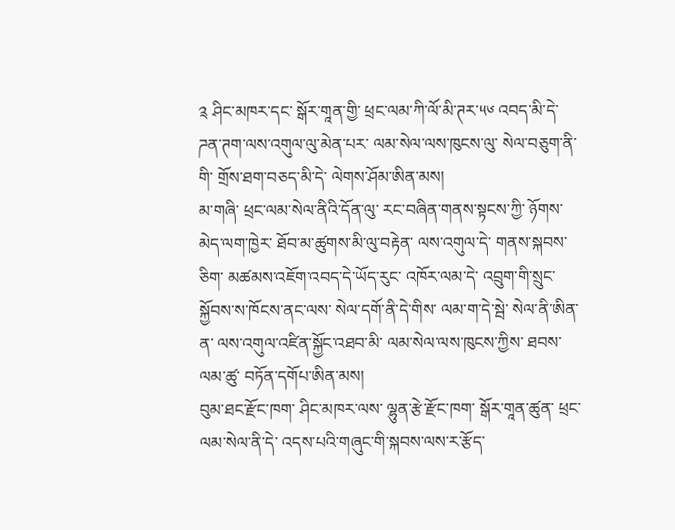༉ ཤིང་མཁར་དང་ སྒོར་གཱན་གྱི་ ཕྲང་ལམ་ཀི་ལོ་མི་ཊར་༥༦ འབད་མི་དེ་ ཌན་ཊག་ལས་འགུལ་ལུ་མེན་པར་ ལམ་སེལ་ལས་ཁུངས་ལུ་ སེལ་བཅུག་ནི་གི་ གྲོས་ཐག་བཅད་མི་དེ་ ལེགས་ཤོམ་ཨིན་མས།
མ་གཞི་ ཕྲང་ལམ་སེལ་ནིའི་དོན་ལུ་ རང་བཞིན་གནས་སྟངས་ཀྱི་ ཉོགས་མེད་ལག་ཁྱེར་ ཐོབ་མ་ཚུགས་མི་ལུ་བརྟེན་ ལས་འགུལ་དེ་ གནས་སྐབས་ཅིག་ མཚམས་འཇོག་འབད་དེ་ཡོད་རུང་ འཁོར་ལམ་དེ་ འབྲུག་གི་སྲུང་སྐྱོབས་ས་ཁོངས་ནང་ལས་ སེལ་དགོ་ནི་དེ་གིས་ ལམ་ག་དེ་སྦེ་ སེལ་ནི་ཨིན་ན་ ལས་འགུལ་འཛིན་སྐྱོང་འཐབ་མི་ ལམ་སེལ་ལས་ཁུངས་ཀྱིས་ ཐབས་ལམ་ཚུ་ བཏོན་དགོཔ་ཨིན་མས།
བུམ་ཐང་རྫོང་ཁག་ ཤིང་མཁར་ལས་ ལྷུན་རྩེ་རྫོང་ཁག་ སྒོར་གཱན་ཚུན་ ཕྲང་ལམ་སེལ་ནི་དེ་ འདས་པའི་གཞུང་གི་སྐབས་ལས་ར་རྩོད་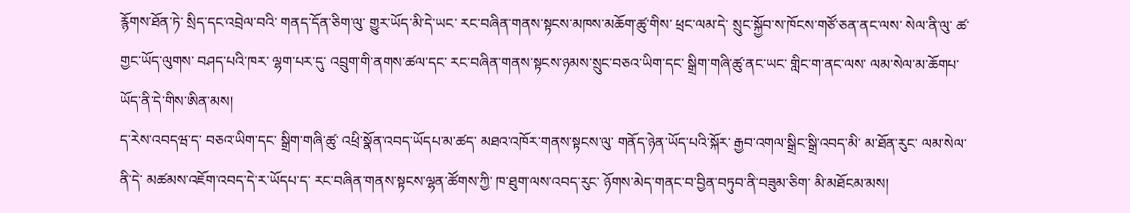རྙོགས་ཐོན་ཏེ་ སྲིད་དང་འབྲེལ་བའི་ གནད་དོན་ཅིག་ལུ་ གྱུར་ཡོད་མི་དེ་ཡང་ རང་བཞིན་གནས་སྟངས་མཁས་མཆོག་ཚུ་གིས་ ཕྲང་ལམ་དེ་ སྲུང་སྐྱོབ་ས་ཁོངས་གཙོ་ཅན་ནང་ལས་ སེལ་ནི་ལུ་ ཚ་གྱང་ཡོད་ལུགས་ བཤད་པའི་ཁར་ ལྷག་པར་དུ་ འབྲུག་གི་ནགས་ཚལ་དང་ རང་བཞིན་གནས་སྟངས་ཉམས་སྲུང་བཅའ་ཡིག་དང་ སྒྲིག་གཞི་ཚུ་ནང་ཡང་ གླིང་ག་ནང་ལས་ ལམ་སེལ་མ་ཆོགཔ་ ཡོད་ནི་དེ་གིས་ཨིན་མས།
ད་རེས་འབདཝ་ད་ བཅའ་ཡིག་དང་ སྒྲིག་གཞི་ཚུ་ འཕྲི་སྣོན་འབད་ཡོདཔ་མ་ཚད་ མཐའ་འཁོར་གནས་སྟངས་ལུ་ གནོད་ཉེན་ཡོད་པའི་སྐོར་ རྒྱབ་འགལ་སྒྲིང་སྒྲི་འབད་མི་ མ་ཐོན་རུང་ ལམ་སེལ་ནི་དེ་ མཚམས་འཇོག་འབད་དེ་ར་ཡོདཔ་ད་ རང་བཞིན་གནས་སྟངས་ལྷན་ཚོགས་ཀྱི་ ཁ་ཐུག་ལས་འབད་རུང་ ཉོགས་མེད་གནང་བ་བྱིན་བཏུབ་ནི་བཟུམ་ཅིག་ མི་མཐོངམ་མས།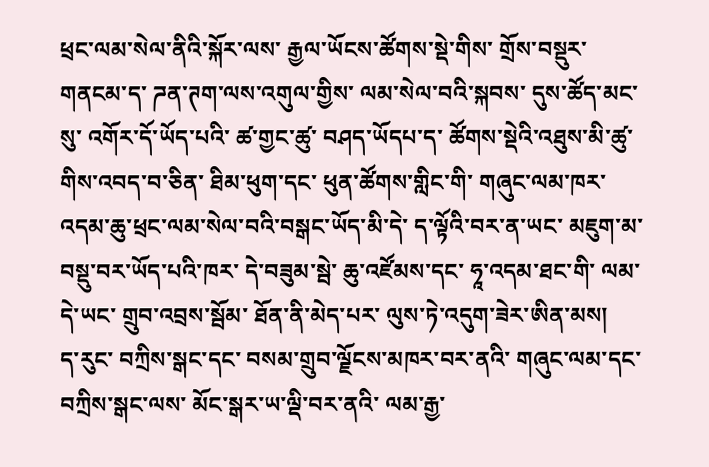ཕྲང་ལམ་སེལ་ནིའི་སྐོར་ལས་ རྒྱལ་ཡོངས་ཚོགས་སྡེ་གིས་ གྲོས་བསྡུར་གནངམ་ད་ ཌན་ཊག་ལས་འགུལ་གྱིས་ ལམ་སེལ་བའི་སྐབས་ དུས་ཚོད་མང་སུ་ འགོར་དོ་ཡོད་པའི་ ཚ་གྱང་ཚུ་ བཤད་ཡོདཔ་ད་ ཚོགས་སྡེའི་འཐུས་མི་ཚུ་གིས་འབད་བ་ཅིན་ ཐིམ་ཕུག་དང་ ཕུན་ཚོགས་གླིང་གི་ གཞུང་ལམ་ཁར་ འདམ་ཆུ་ཕྲང་ལམ་སེལ་བའི་བསྒང་ཡོད་མི་དེ་ ད་ལྟོའི་བར་ན་ཡང་ མཇུག་མ་བསྡུ་བར་ཡོད་པའི་ཁར་ དེ་བཟུམ་སྦེ་ ཆུ་འཛོམས་དང་ ཧཱ་འདམ་ཐང་གི་ ལམ་དེ་ཡང་ གྲུབ་འབྲས་སྦོམ་ ཐོན་ནི་མེད་པར་ ལུས་ཏེ་འདུག་ཟེར་ཨིན་མས།
ད་རུང་ བཀྲིས་སྒང་དང་ བསམ་གྲུབ་ལྗོངས་མཁར་བར་ནའི་ གཞུང་ལམ་དང་ བཀྲིས་སྒང་ལས་ མོང་སྒར་ཡ་ལྡི་བར་ནའི་ ལམ་རྒྱ་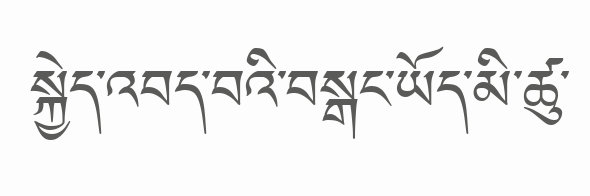སྐྱེད་འབད་བའི་བསྒང་ཡོད་མི་ཚུ་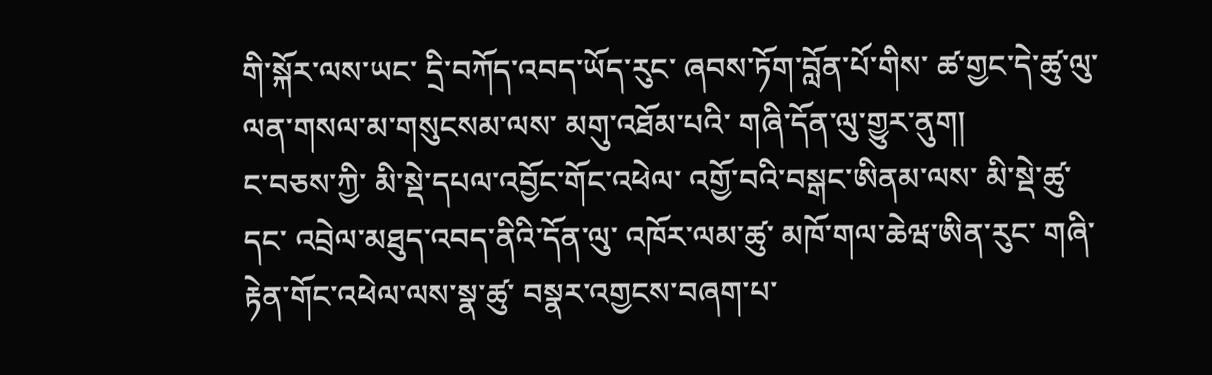གི་སྐོར་ལས་ཡང་ དྲི་བཀོད་འབད་ཡོད་རུང་ ཞབས་ཏོག་བློན་པོ་གིས་ ཚ་གྱང་དེ་ཚུ་ལུ་ ལན་གསལ་མ་གསུངསམ་ལས་ མགུ་འཐོམ་པའི་ གཞི་དོན་ལུ་གྱུར་ནུག།
ང་བཅས་ཀྱི་ མི་སྡེ་དཔལ་འབྱོང་གོང་འཕེལ་ འགྱོ་བའི་བསྒང་ཨིནམ་ལས་ མི་སྡེ་ཚུ་དང་ འབྲེལ་མཐུད་འབད་ནིའི་དོན་ལུ་ འཁོར་ལམ་ཚུ་ མཁོ་གལ་ཆེཝ་ཨིན་རུང་ གཞི་རྟེན་གོང་འཕེལ་ལས་སྣ་ཚུ་ བསྣར་འགྱངས་བཞག་པ་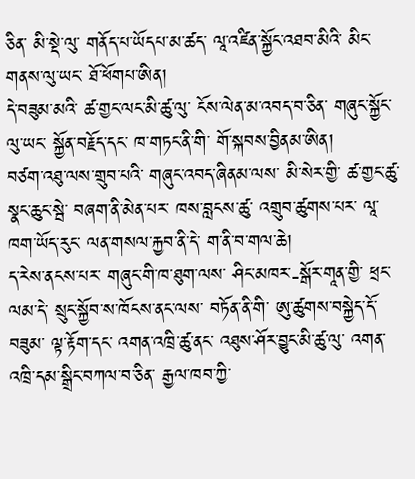ཅིན་ མི་སྡེ་ལུ་ གནོད་པ་ཡོདཔ་མ་ཚད་ ལཱ་འཛིན་སྐྱོང་འཐབ་མིའི་ མིང་གནས་ལུ་ཡང་ ཐོ་ཕོགཔ་ཨིན།
དེ་བཟུམ་མའི་ ཚ་གྱང་ལང་མི་ཚུ་ལུ་ ངོས་ལེན་མ་འབད་བ་ཅིན་ གཞུང་སྐྱོང་ལུ་ཡང་ སྐྱོན་བརྗོད་དང་ ཁ་གཏང་ནི་གི་ གོ་སྐབས་བྱིནམ་ཨིན།
བཙག་འཐུ་ལས་གྲུབ་པའི་ གཞུང་འབད་ཞིནམ་ལས་ མི་སེར་གྱི་ ཚ་གྱང་ཚུ་ སྣང་ཆུང་སྦེ་ བཞག་ནི་མེན་པར་ ཁས་བླངས་ཚུ་ འགྲུབ་ཚུགས་པར་ ལཱ་ཁག་ཡོད་རུང་ ལན་གསལ་རྐྱབ་ནི་དེ་ ག་ནི་བ་གལ་ཆེ།
ད་རེས་ནངས་པར་ གཞུང་གི་ཁ་ཐུག་ལས་ ཤིང་མཁར་-སྒོར་གཱན་གྱི་ ཕྲང་ལམ་དེ་ སྲུང་སྐྱོབ་ས་ཁོངས་ནང་ལས་ བཏོན་ནི་གི་ ཨུ་ཚུགས་བསྐྱེད་དོ་བཟུམ་ ལྟ་རྟོག་དང་ འགན་འཁྲི་ཚུ་ནང་ འཐུས་ཤོར་བྱུང་མི་ཚུ་ལུ་ འགན་འཁྲི་དམ་སྒྲིང་བཀལ་བ་ཅིན་ རྒྱལ་ཁབ་ཀྱི་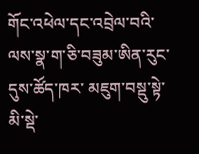གོང་འཕེལ་དང་འབྲེལ་བའི་ ལས་སྣ་ག་ཅི་བཟུམ་ཨིན་རུང་ དུས་ཚོད་ཁར་ མཇུག་བསྡུ་སྟེ་ མི་སྡེ་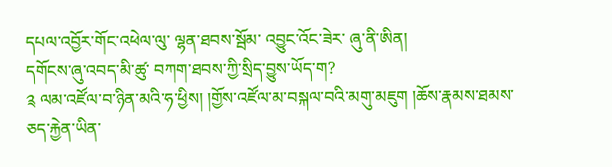དཔལ་འབྱོར་གོང་འཕེལ་ལུ་ ལྷན་ཐབས་སྦོམ་ འབྱུང་འོང་ཟེར་ ཞུ་ནི་ཨིན།
དགོངས་ཞུ་འབད་མི་ཚུ་ བཀག་ཐབས་ཀྱི་སྲིད་བྱུས་ཡོད་ག?
༉ ལམ་འཛོལ་བ་ཉིན་མའི་ཧ་ཕྱིས། །གྱོས་འཛོལ་མ་བསྐལ་བའི་མགུ་མཇུག །ཆོས་རྣམས་ཐམས་ཅད་རྐྱེན་ཡིན་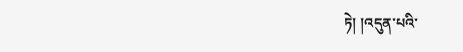ཏེ། །འདུན་པའི་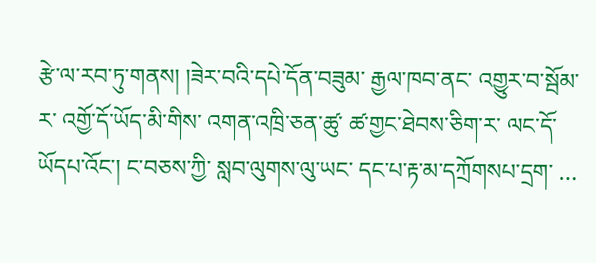རྩེ་ལ་རབ་ཏུ་གནས། །ཟེར་བའི་དཔེ་དོན་བཟུམ་ རྒྱལ་ཁབ་ནང་ འགྱུར་བ་སྦོམ་ར་ འགྱོ་དོ་ཡོད་མི་གིས་ འགན་འཁྲི་ཅན་ཚུ་ ཚ་གྱང་ཐེབས་ཅིག་ར་ ལང་དོ་ཡོདཔ་འོང་། ང་བཅས་ཀྱི་ སླབ་ལུགས་ལུ་ཡང་ དང་པ་རྟ་མ་དཀྲོགསཔ་དྲག་ …